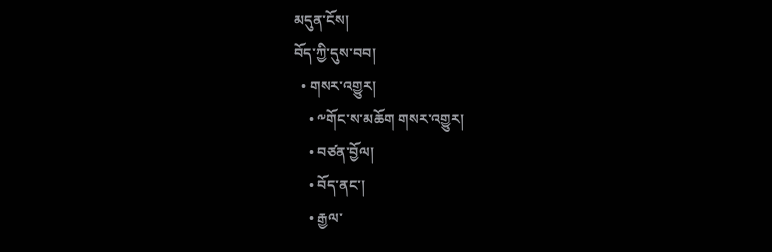མདུན་ངོས།
བོད་ཀྱི་དུས་བབ།
  • གསར་འགྱུར།
    • ༸གོང་ས་མཆོག གསར་འགྱུར།
    • བཙན་བྱོལ།
    • བོད་ནང་།
    • རྒྱལ་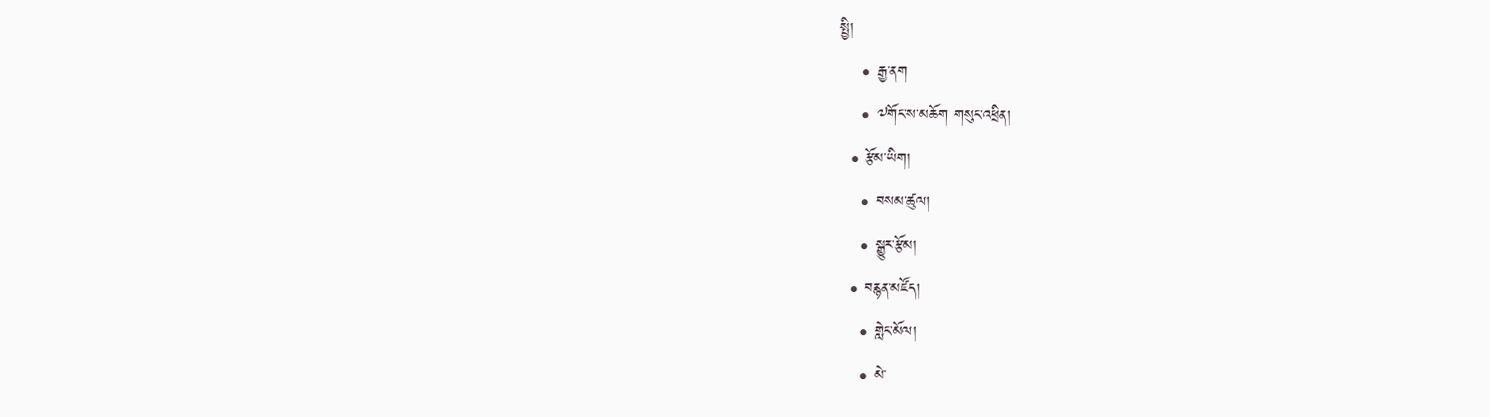སྤྱི།
    • རྒྱ་ནག
    • ༧གོང་ས་མཆོག གསུང་འཕྲིན།
  • རྩོམ་ཡིག།
    • བསམ་ཚུལ།
    • སྒྱུར་རྩོམ།
  • བརྙན་མཛོད།
    • གླེང་མོལ།
    • མེ་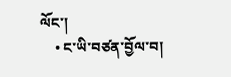ལོང་།
    • ང་ཡི་བཙན་བྱོལ་བ།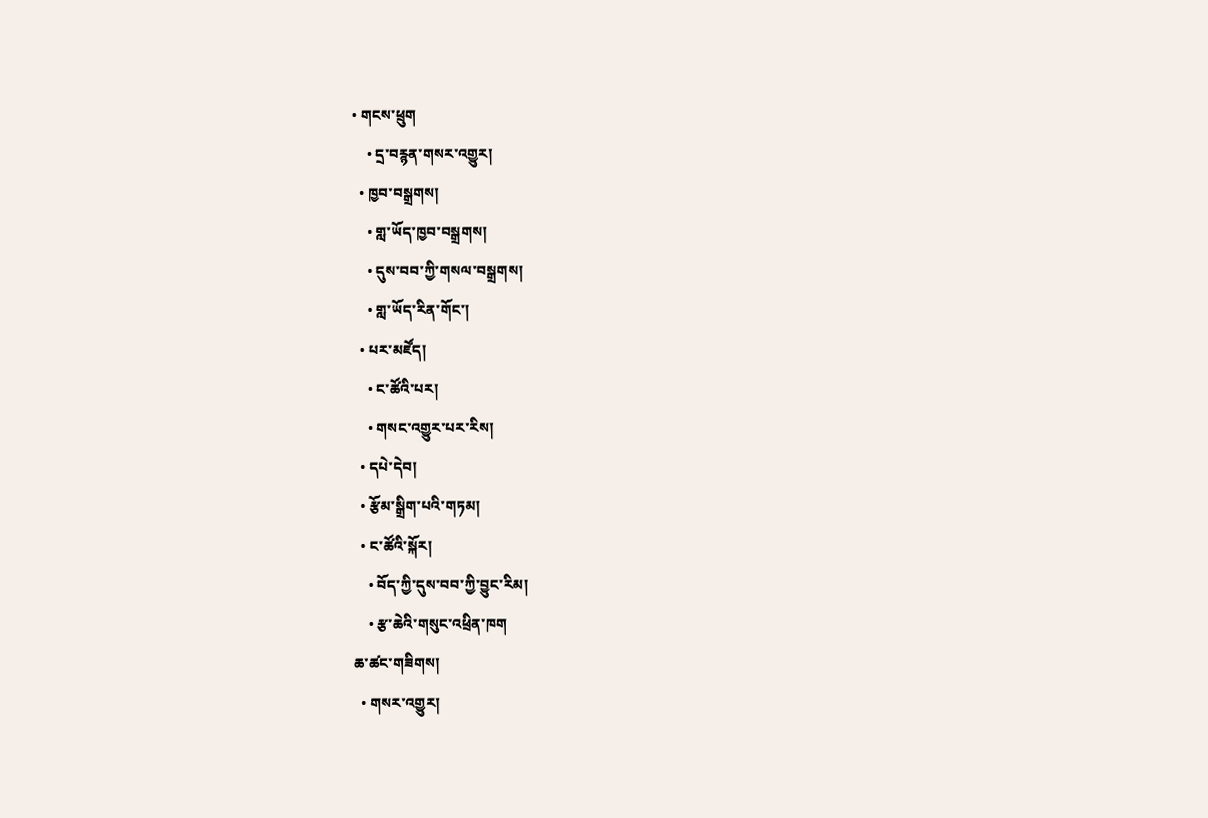• གངས་ཕྲུག
    • དྲ་བརྙན་གསར་འགྱུར།
  • ཁྱབ་བསྒྲགས།
    • གླ་ཡོད་ཁྱབ་བསྒྲགས།
    • དུས་བབ་ཀྱི་གསལ་བསྒྲགས།
    • གླ་ཡོད་རིན་གོང་།
  • པར་མཛོད།
    • ང་ཚོའི་པར།
    • གསང་འགྱུར་པར་རིས།
  • དཔེ་དེབ།
  • རྩོམ་སྒྲིག་པའི་གཏམ།
  • ང་ཚོའི་སྐོར།
    • བོད་ཀྱི་དུས་བབ་ཀྱི་བྱུང་རིམ།
    • རྩ་ཆེའི་གསུང་འཕྲིན་ཁག
ཆ་ཚང་གཟིགས།
  • གསར་འགྱུར།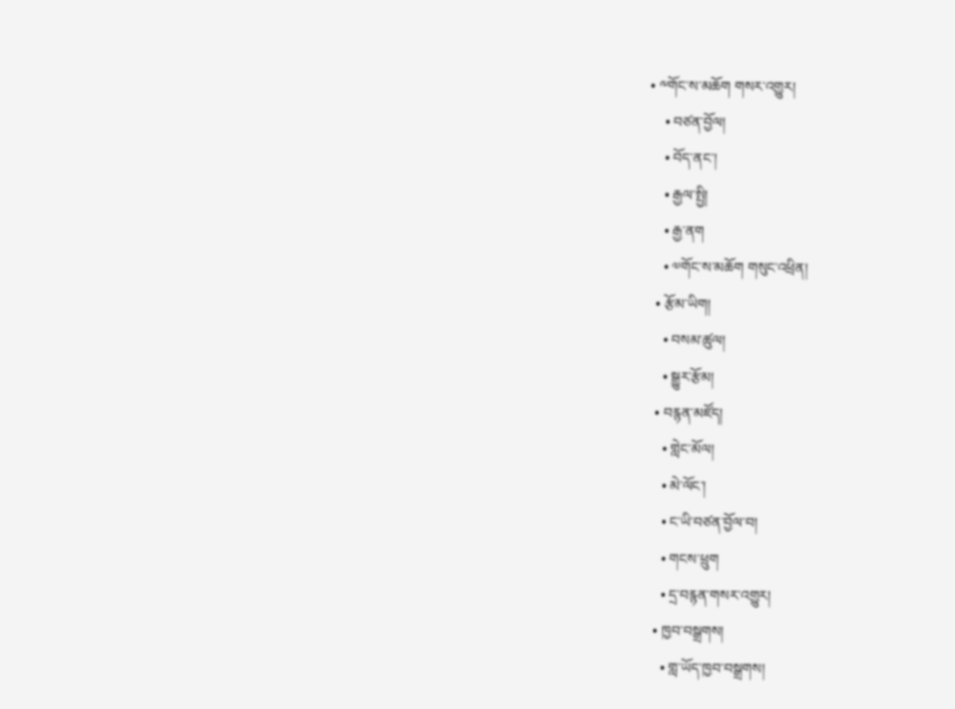• ༸གོང་ས་མཆོག གསར་འགྱུར།
    • བཙན་བྱོལ།
    • བོད་ནང་།
    • རྒྱལ་སྤྱི།
    • རྒྱ་ནག
    • ༧གོང་ས་མཆོག གསུང་འཕྲིན།
  • རྩོམ་ཡིག།
    • བསམ་ཚུལ།
    • སྒྱུར་རྩོམ།
  • བརྙན་མཛོད།
    • གླེང་མོལ།
    • མེ་ལོང་།
    • ང་ཡི་བཙན་བྱོལ་བ།
    • གངས་ཕྲུག
    • དྲ་བརྙན་གསར་འགྱུར།
  • ཁྱབ་བསྒྲགས།
    • གླ་ཡོད་ཁྱབ་བསྒྲགས།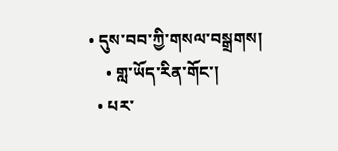• དུས་བབ་ཀྱི་གསལ་བསྒྲགས།
    • གླ་ཡོད་རིན་གོང་།
  • པར་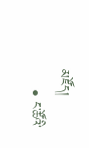མཛོད།
    • ང་ཚོའི་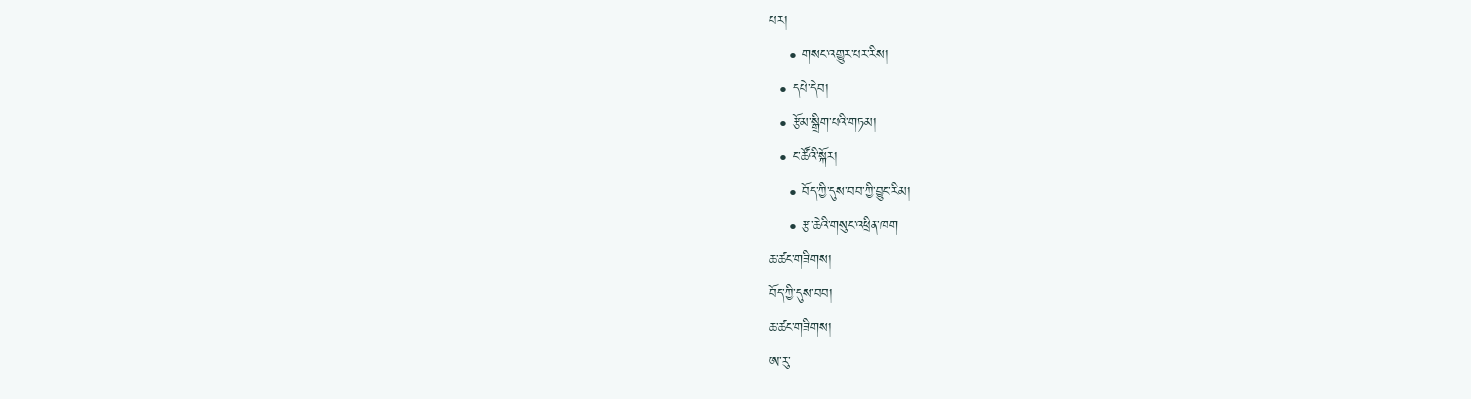པར།
    • གསང་འགྱུར་པར་རིས།
  • དཔེ་དེབ།
  • རྩོམ་སྒྲིག་པའི་གཏམ།
  • ང་ཚོའི་སྐོར།
    • བོད་ཀྱི་དུས་བབ་ཀྱི་བྱུང་རིམ།
    • རྩ་ཆེའི་གསུང་འཕྲིན་ཁག
ཆ་ཚང་གཟིགས།
བོད་ཀྱི་དུས་བབ།
ཆ་ཚང་གཟིགས།
ཨ་རུ་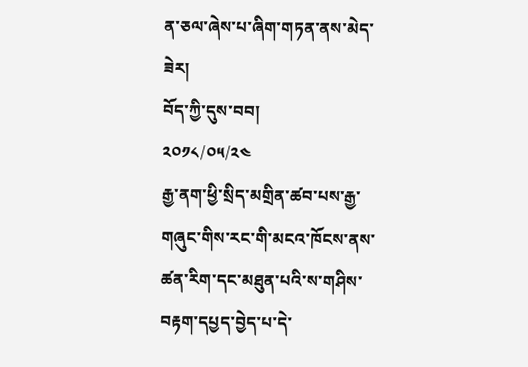ན་ཅལ་ཞེས་པ་ཞིག་གཏན་ནས་མེད་ཟེར།
བོད་ཀྱི་དུས་བབ།
༢༠༡༨/༠༥/༢༤
རྒྱ་ནག་ཕྱི་སྲིད་མགྲིན་ཚབ་པས་རྒྱ་གཞུང་གིས་རང་གི་མངའ་ཁོངས་ནས་ཚན་རིག་དང་མཐུན་པའི་ས་གཤིས་བརྟག་དཔྱད་བྱེད་པ་དེ་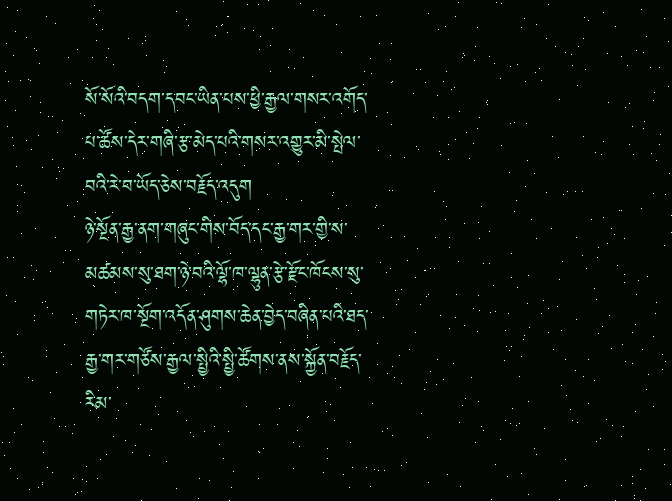སོ་སོའི་བདག་དབང་ཡིན་པས་ཕྱི་རྒྱལ་གསར་འགོད་པ་ཚོས་དེར་གཞི་རྩ་མེད་པའི་གསར་འགྱུར་མི་སྤེལ་བའི་རེ་བ་ཡོད་ཅེས་བརྗོད་འདུག
ཉེ་སྔོན་རྒྱ་ནག་གཞུང་གིས་བོད་དང་རྒྱ་གར་གྱི་ས་མཚམས་སུ་ཐག་ཉེ་བའི་ལྷོ་ཁ་ལྷུན་རྩེ་རྫོང་ཁོངས་སུ་གཏེར་ཁ་སྔོག་འདོན་ཤུགས་ཆེན་བྱེད་བཞིན་པའི་ཐད་རྒྱ་གར་གཙོས་རྒྱལ་སྤྱིའི་སྤྱི་ཚོགས་ནས་སྐྱོན་བརྗོད་རིམ་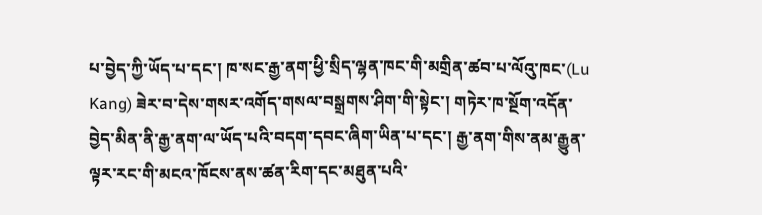པ་བྱེད་ཀྱི་ཡོད་པ་དང་། ཁ་སང་རྒྱ་ནག་ཕྱི་སྲིད་ལྷན་ཁང་གི་མགྲིན་ཚབ་པ་ལོའུ་ཁང་(Lu Kang) ཟེར་བ་དེས་གསར་འགོད་གསལ་བསྒྲགས་ཤིག་གི་སྟེང་། གཏེར་ཁ་སྔོག་འདོན་བྱེད་མིན་ནི་རྒྱ་ནག་ལ་ཡོད་པའི་བདག་དབང་ཞིག་ཡིན་པ་དང་། རྒྱ་ནག་གིས་ནམ་རྒྱུན་ལྟར་རང་གི་མངའ་ཁོངས་ནས་ཚན་རིག་དང་མཐུན་པའི་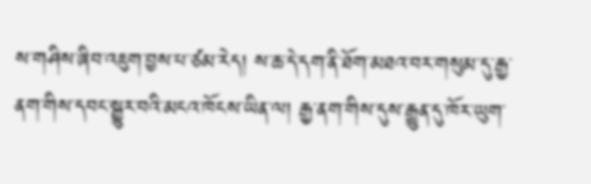ས་གཤིས་ཞིབ་འཇུག་བྱས་པ་ཙམ་རེད། ས་ཆ་དེ་དག་ནི་ཐོག་མཐའ་བར་གསུམ་དུ་རྒྱ་ནག་གིས་དབང་སྒྱུར་བའི་མངའ་ཁོངས་ཡིན་ལ། རྒྱ་ནག་གིས་དུས་རྒྱུན་དུ་ཁོར་ཡུག་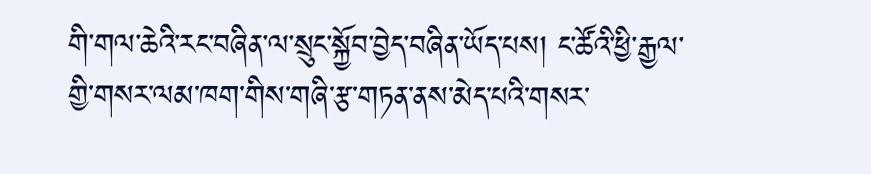གི་གལ་ཆེའི་རང་བཞིན་ལ་སྲུང་སྐྱོབ་བྱེད་བཞིན་ཡོད་པས། ང་ཚོའི་ཕྱི་རྒྱལ་གྱི་གསར་ལམ་ཁག་གིས་གཞི་རྩ་གཏན་ནས་མེད་པའི་གསར་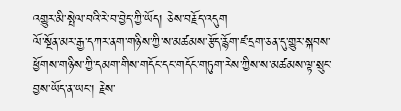འགྱུར་མི་སྤེལ་བའི་རེ་བ་བྱེད་ཀྱི་ཡོད། ཅེས་བརྗོད་འདུག
ལོ་སྔོན་མར་རྒྱ་དཀར་ནག་གཉིས་ཀྱི་ས་མཚམས་རྩོད་རྙོག་ཛ་དྲག་ཅན་དུ་གྱུར་སྐབས་ཕྱོགས་གཉིས་ཀྱི་དམག་གིས་གདོང་དང་གདོང་གཏུག་རེས་ཀྱིས་ས་མཚམས་ལྟ་སྲུང་བྱས་ཡོད་ན་ཡང་། རྗེས་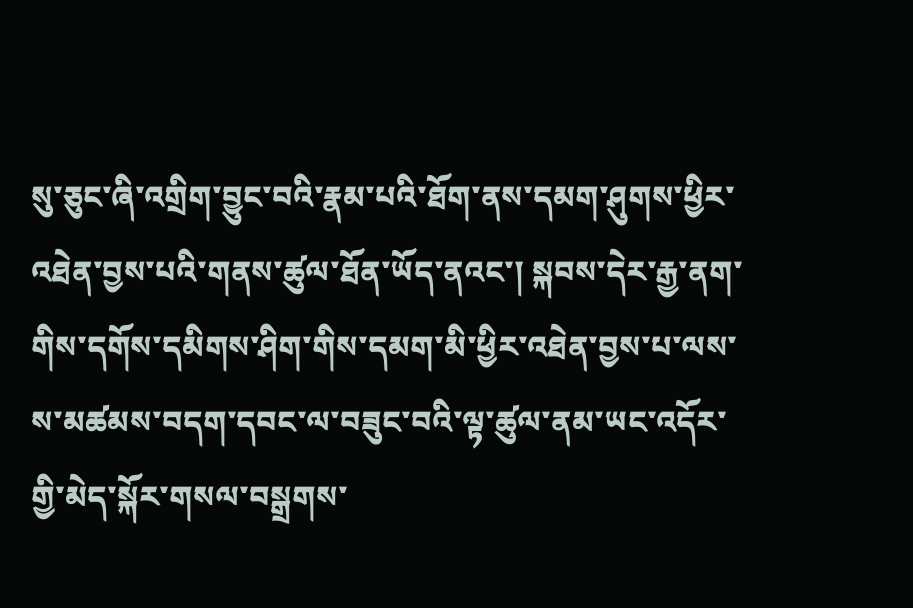སུ་ཅུང་ཞི་འགྲིག་བྱུང་བའི་རྣམ་པའི་ཐོག་ནས་དམག་ཤུགས་ཕྱིར་འཐེན་བྱས་པའི་གནས་ཚུལ་ཐོན་ཡོད་ནའང་། སྐབས་དེར་རྒྱ་ནག་གིས་དགོས་དམིགས་ཤིག་གིས་དམག་མི་ཕྱིར་འཐེན་བྱས་པ་ལས་ས་མཚམས་བདག་དབང་ལ་བཟུང་བའི་ལྟ་ཚུལ་ནམ་ཡང་འདོར་གྱི་མེད་སྐོར་གསལ་བསྒྲགས་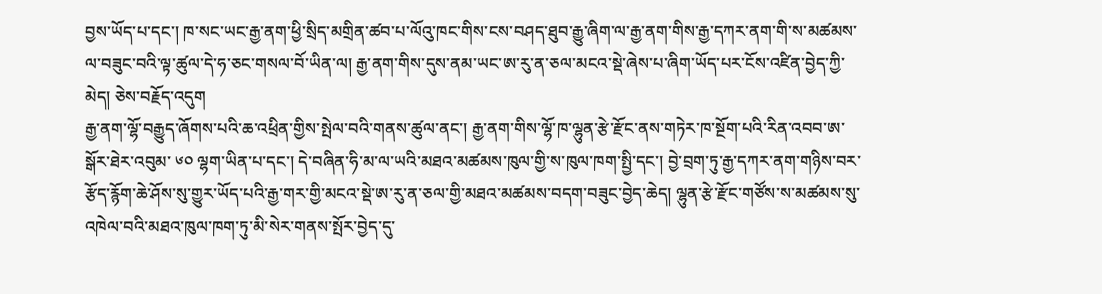བྱས་ཡོད་པ་དང་། ཁ་སང་ཡང་རྒྱ་ནག་ཕྱི་སྲིད་མགྲིན་ཚབ་པ་ལོའུ་ཁང་གིས་ངས་བཤད་ཐུབ་རྒྱུ་ཞིག་ལ་རྒྱ་ནག་གིས་རྒྱ་དཀར་ནག་གི་ས་མཚམས་ལ་བཟུང་བའི་ལྟ་ཚུལ་དེ་ཧ་ཅང་གསལ་བོ་ཡིན་ལ། རྒྱ་ནག་གིས་དུས་ནམ་ཡང་ཨ་རུ་ན་ཅལ་མངའ་སྡེ་ཞེས་པ་ཞིག་ཡོད་པར་ངོས་འཛིན་བྱེད་ཀྱི་མེད། ཅེས་བརྗོད་འདུག
རྒྱ་ནག་ལྷོ་བརྒྱུད་ཞོགས་པའི་ཆ་འཕྲིན་གྱིས་སྤེལ་བའི་གནས་ཚུལ་ནང་། རྒྱ་ནག་གིས་ལྷོ་ཁ་ལྷུན་རྩེ་རྫོང་ནས་གཏེར་ཁ་སྔོག་པའི་རིན་འབབ་ཨ་སྒོར་ཐེར་འབུམ་ ༦༠ ལྷག་ཡིན་པ་དང་། དེ་བཞིན་ཧི་མ་ལ་ཡའི་མཐའ་མཚམས་ཁུལ་གྱི་ས་ཁུལ་ཁག་སྤྱི་དང་། བྱེ་བྲག་ཏུ་རྒྱ་དཀར་ནག་གཉིས་བར་རྩོད་རྙོག་ཆེ་ཤོས་སུ་གྱུར་ཡོད་པའི་རྒྱ་གར་གྱི་མངའ་སྡེ་ཨ་རུ་ན་ཅལ་གྱི་མཐའ་མཚམས་བདག་བཟུང་བྱེད་ཆེད། ལྷུན་རྩེ་རྫོང་གཙོས་ས་མཚམས་སུ་འཁེལ་བའི་མཐའ་ཁུལ་ཁག་ཏུ་མི་སེར་གནས་སྤོར་བྱེད་དུ་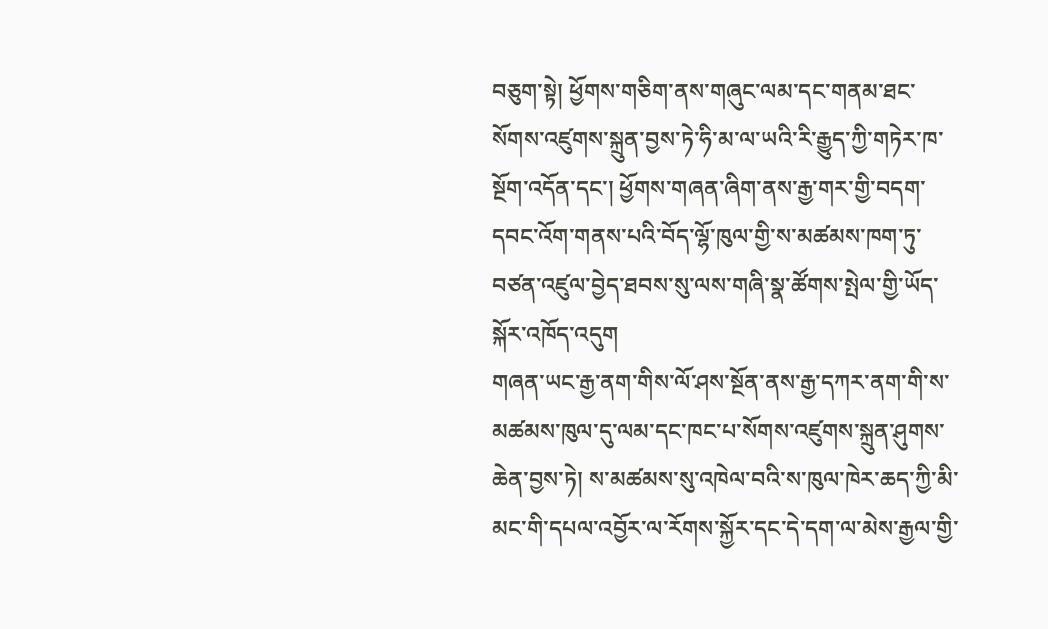བཅུག་སྟེ། ཕྱོགས་གཅིག་ནས་གཞུང་ལམ་དང་གནམ་ཐང་སོགས་འཛུགས་སྐྲུན་བྱས་ཏེ་ཧི་མ་ལ་ཡའི་རི་རྒྱུད་ཀྱི་གཏེར་ཁ་སྔོག་འདོན་དང་། ཕྱོགས་གཞན་ཞིག་ནས་རྒྱ་གར་གྱི་བདག་དབང་འོག་གནས་པའི་བོད་ལྷོ་ཁུལ་གྱི་ས་མཚམས་ཁག་ཏུ་བཙན་འཛུལ་བྱེད་ཐབས་སུ་ལས་གཞི་སྣ་ཚོགས་སྤེལ་གྱི་ཡོད་སྐོར་འཁོད་འདུག
གཞན་ཡང་རྒྱ་ནག་གིས་ལོ་ཤས་སྔོན་ནས་རྒྱ་དཀར་ནག་གི་ས་མཚམས་ཁུལ་དུ་ལམ་དང་ཁང་པ་སོགས་འཛུགས་སྐྲུན་ཤུགས་ཆེན་བྱས་ཏེ། ས་མཚམས་སུ་འཁེལ་བའི་ས་ཁུལ་ཁེར་ཆད་ཀྱི་མི་མང་གི་དཔལ་འབྱོར་ལ་རོགས་སྐྱོར་དང་དེ་དག་ལ་མེས་རྒྱལ་གྱི་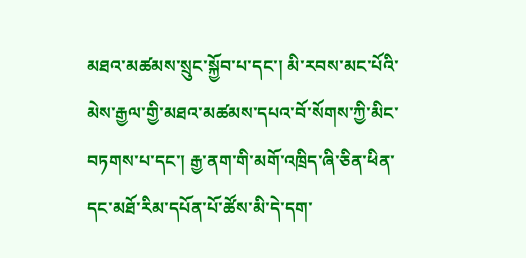མཐའ་མཚམས་སྲུང་སྐྱོབ་པ་དང་། མི་རབས་མང་པོའི་མེས་རྒྱལ་གྱི་མཐའ་མཚམས་དཔའ་བོ་སོགས་ཀྱི་མིང་བཏགས་པ་དང་། རྒྱ་ནག་གི་མགོ་འཁྲིད་ཞི་ཅིན་ཕིན་དང་མཐོ་རིམ་དཔོན་པོ་ཚོས་མི་དེ་དག་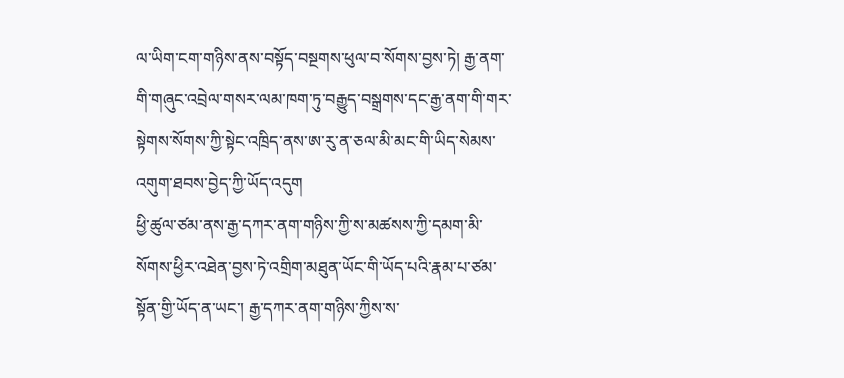ལ་ཡིག་ངག་གཉིས་ནས་བསྟོད་བསྔགས་ཕུལ་བ་སོགས་བྱས་ཏེ། རྒྱ་ནག་གི་གཞུང་འབྲེལ་གསར་ལམ་ཁག་ཏུ་བརྒྱུད་བསྒྲགས་དང་རྒྱ་ནག་གི་གར་སྟེགས་སོགས་ཀྱི་སྟེང་འཁྲིད་ནས་ཨ་རུ་ན་ཅལ་མི་མང་གི་ཡིད་སེམས་འགུག་ཐབས་བྱེད་ཀྱི་ཡོད་འདུག
ཕྱི་ཚུལ་ཙམ་ནས་རྒྱ་དཀར་ནག་གཉིས་ཀྱི་ས་མཚསས་ཀྱི་དམག་མི་སོགས་ཕྱིར་འཐེན་བྱས་ཏེ་འགྲིག་མཐུན་ཡོང་གི་ཡོད་པའི་རྣམ་པ་ཙམ་སྟོན་གྱི་ཡོད་ན་ཡང་། རྒྱ་དཀར་ནག་གཉིས་ཀྱིས་ས་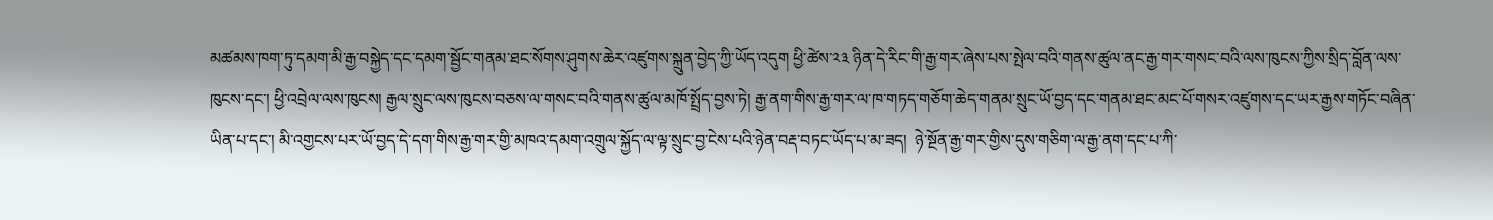མཚམས་ཁག་ཏུ་དམག་མི་རྒྱ་བསྐྱེད་དང་དམག་སྦྱོང་གནམ་ཐང་སོགས་ཤུགས་ཆེར་འཛུགས་སྐྲུན་བྱེད་ཀྱི་ཡོད་འདུག ཕྱི་ཚེས་༢༣ ཉིན་དེ་རིང་གི་རྒྱ་གར་ཞེས་པས་སྤེལ་བའི་གནས་ཚུལ་ནང་རྒྱ་གར་གསང་བའི་ལས་ཁུངས་ཀྱིས་སྲིད་བློན་ལས་ཁུངས་དང་། ཕྱི་འབྲེལ་ལས་ཁུངས། རྒྱལ་སྲུང་ལས་ཁུངས་བཅས་ལ་གསང་བའི་གནས་ཚུལ་མཁོ་སྤྲོད་བྱས་ཏེ། རྒྱ་ནག་གིས་རྒྱ་གར་ལ་ཁ་གཏད་གཅོག་ཆེད་གནམ་སྲུང་ཡོ་བྱད་དང་གནམ་ཐང་མང་པོ་གསར་འཛུགས་དང་ཡར་རྒྱས་གཏོང་བཞིན་ཡིན་པ་དང་། མི་འགྱངས་པར་ཡོ་བྱད་དེ་དག་གིས་རྒྱ་གར་གྱི་མཁའ་དམག་འགྲུལ་སྐྱོད་ལ་ལྟ་སྲུང་བྱ་ངེས་པའི་ཉེན་བརྡ་བཏང་ཡོད་པ་མ་ཟད།  ཉེ་སྔོན་རྒྱ་གར་གྱིས་དུས་གཅིག་ལ་རྒྱ་ནག་དང་པ་ཀི་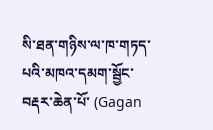སི་ཐན་གཉིས་ལ་ཁ་གཏད་པའི་མཁའ་དམག་སྦྱོང་བརྡར་ཆེན་པོ་ (Gagan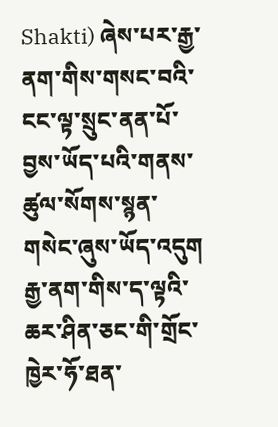Shakti) ཞེས་པར་རྒྱ་ནག་གིས་གསང་བའི་ངང་ལྟ་སྲུང་ནན་པོ་བྱས་ཡོད་པའི་གནས་ཚུལ་སོགས་སྙན་གསེང་ཞུས་ཡོད་འདུག
རྒྱ་ནག་གིས་ད་ལྟའི་ཆར་ཤིན་ཅང་གི་གྲོང་ཁྱེར་ཧོ་ཐན་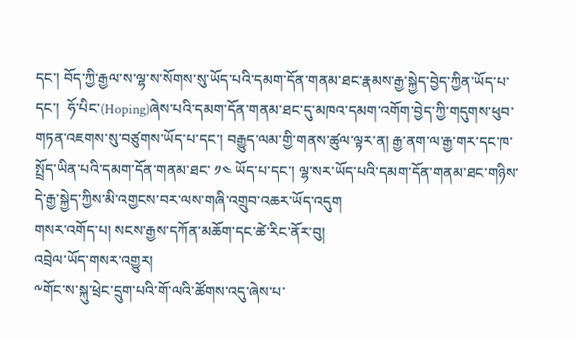དང་། བོད་ཀྱི་རྒྱལ་ས་ལྷ་ས་སོགས་སུ་ཡོད་པའི་དམག་དོན་གནམ་ཐང་རྣམས་རྒྱ་སྐྱེད་བྱེད་ཀྱིན་ཡོད་པ་དང་།  ཧོ་པིང་(Hoping)ཞེས་པའི་དམག་དོན་གནམ་ཐང་དུ་མཁའ་དམག་འགོག་བྱེད་ཀྱི་གདུགས་ཕུབ་གཏན་འཇགས་སུ་བཙུགས་ཡོད་པ་དང་། བརྒྱུད་ལམ་གྱི་གནས་ཚུལ་ལྟར་ན། རྒྱ་ནག་ལ་རྒྱ་གར་དང་ཁ་སྤྲོད་ཡིན་པའི་དམག་དོན་གནམ་ཐང་ ༡༤ ཡོད་པ་དང་། ལྷ་སར་ཡོད་པའི་དམག་དོན་གནམ་ཐང་གཉིས་དེ་རྒྱ་སྐྱེད་ཀྱིས་མི་འགྱངས་བར་ལས་གཞི་འགྲུབ་འཆར་ཡོད་འདུག
གསར་འགོད་པ། སངས་རྒྱས་དཀོན་མཆོག་དང་ཚེ་རིང་ནོར་བུ།
འབྲེལ་ཡོད་གསར་འགྱུར།
༸གོང་ས་སྐུ་ཕྲེང་དྲུག་པའི་གོ་ལའི་ཚོགས་འདུ་ཞེས་པ་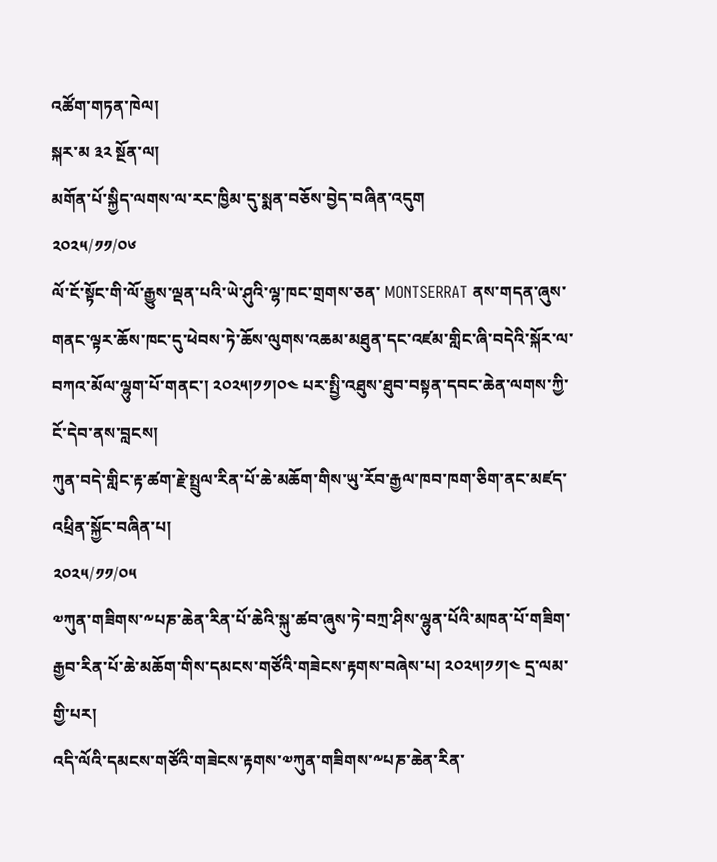འཚོག་གཏན་ཁེལ།
སྐར་མ ༣༢ སྔོན་ལ།
མགོན་པོ་སྐྱིད་ལགས་ལ་རང་ཁྱིམ་དུ་སྨན་བཅོས་བྱེད་བཞིན་འདུག
༢༠༢༥/༡༡/༠༦
ལོ་ངོ་སྟོང་གི་ལོ་རྒྱུས་ལྡན་པའི་ཡེ་ཤུའི་ལྷ་ཁང་གྲགས་ཅན་ MONTSERRAT ནས་གདན་ཞུས་གནང་ལྟར་ཆོས་ཁང་དུ་ཕེབས་ཏེ་ཆོས་ལུགས་འཆམ་མཐུན་དང་འཛམ་གླིང་ཞི་བདེའི་སྐོར་ལ་བཀའ་མོལ་ལྷུག་པོ་གནང་། ༢༠༢༥།༡༡།༠༤ པར་སྤྱི་འཐུས་ཐུབ་བསྟན་དབང་ཆེན་ལགས་ཀྱི་ངོ་དེབ་ནས་བླངས།
ཀུན་བདེ་གླིང་རྟ་ཚག་རྗེ་སྤྲུལ་རིན་པོ་ཆེ་མཆོག་གིས་ཡུ་རོབ་རྒྱལ་ཁབ་ཁག་ཅིག་ནང་མཛད་འཕྲིན་སྐྱོང་བཞིན་པ།
༢༠༢༥/༡༡/༠༥
༧ཀུན་གཟིགས་༸པཎ་ཆེན་རིན་པོ་ཆེའི་སྐུ་ཚབ་ཞུས་ཏེ་བཀྲ་ཤིས་ལྷུན་པོའི་མཁན་པོ་གཟིག་རྒྱབ་རིན་པོ་ཆེ་མཆོག་གིས་དམངས་གཙོའི་གཟེངས་རྟགས་བཞེས་པ། ༢༠༢༥།༡༡།༤ དྲ་ལམ་གྱི་པར།
འདི་ལོའི་དམངས་གཙོའི་གཟེངས་རྟགས་༧ཀུན་གཟིགས་༸པཎ་ཆེན་རིན་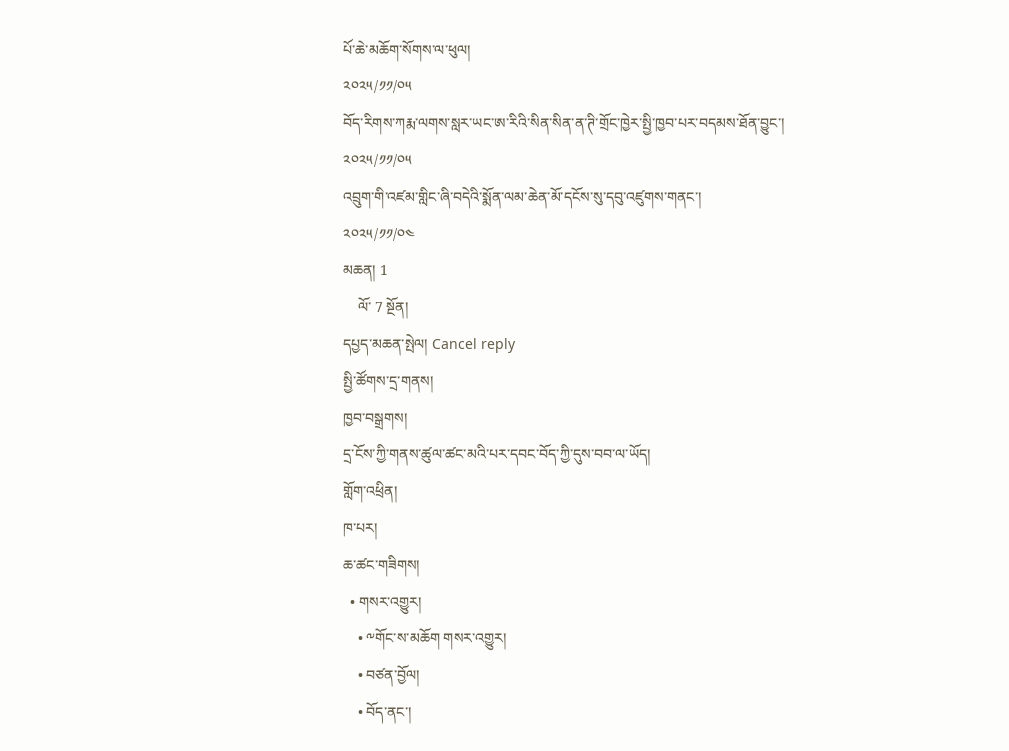པོ་ཆེ་མཆོག་སོགས་ལ་ཕུལ།
༢༠༢༥/༡༡/༠༥
བོད་རིགས་ཀརྨ་ལགས་སླར་ཡང་ཨ་རིའི་སིན་སིན་ན་ཊི་གྲོང་ཁྱེར་སྤྱི་ཁྱབ་པར་བདམས་ཐོན་བྱུང་།
༢༠༢༥/༡༡/༠༥
འབྲུག་གི་འཛམ་གླིང་ཞི་བདེའི་སྨོན་ལམ་ཆེན་མོ་དངོས་སུ་དབུ་འཛུགས་གནང་།
༢༠༢༥/༡༡/༠༤
མཆན། 1
    ལོ་ 7 སྔོན།
དཔྱད་མཆན་སྤེལ། Cancel reply
སྤྱི་ཚོགས་དྲ་གནས།
ཁྱབ་བསྒྲགས།
དྲ་ངོས་ཀྱི་གནས་ཚུལ་ཚང་མའི་པར་དབང་བོད་ཀྱི་དུས་བབ་ལ་ཡོད།
གློག་འཕྲིན།
ཁ་པར།
ཆ་ཚང་གཟིགས།
  • གསར་འགྱུར།
    • ༸གོང་ས་མཆོག གསར་འགྱུར།
    • བཙན་བྱོལ།
    • བོད་ནང་།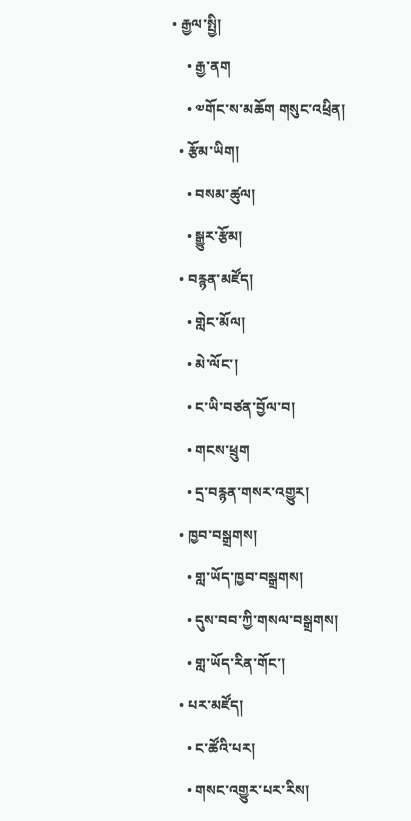• རྒྱལ་སྤྱི།
    • རྒྱ་ནག
    • ༧གོང་ས་མཆོག གསུང་འཕྲིན།
  • རྩོམ་ཡིག།
    • བསམ་ཚུལ།
    • སྒྱུར་རྩོམ།
  • བརྙན་མཛོད།
    • གླེང་མོལ།
    • མེ་ལོང་།
    • ང་ཡི་བཙན་བྱོལ་བ།
    • གངས་ཕྲུག
    • དྲ་བརྙན་གསར་འགྱུར།
  • ཁྱབ་བསྒྲགས།
    • གླ་ཡོད་ཁྱབ་བསྒྲགས།
    • དུས་བབ་ཀྱི་གསལ་བསྒྲགས།
    • གླ་ཡོད་རིན་གོང་།
  • པར་མཛོད།
    • ང་ཚོའི་པར།
    • གསང་འགྱུར་པར་རིས།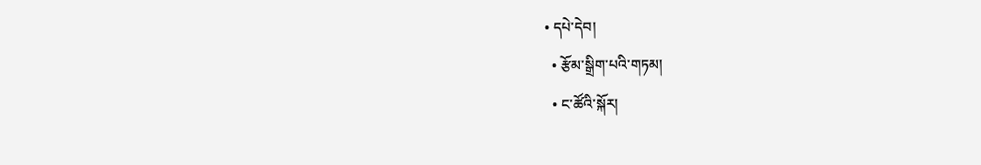• དཔེ་དེབ།
  • རྩོམ་སྒྲིག་པའི་གཏམ།
  • ང་ཚོའི་སྐོར།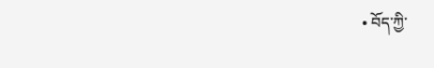• བོད་ཀྱི་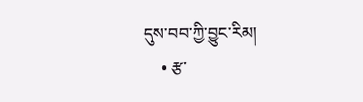དུས་བབ་ཀྱི་བྱུང་རིམ།
    • རྩ་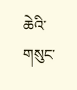ཆེའི་གསུང་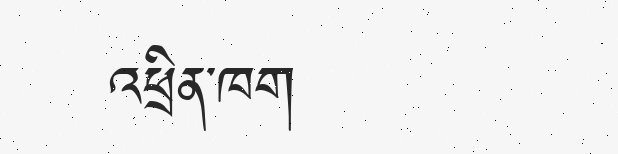འཕྲིན་ཁག